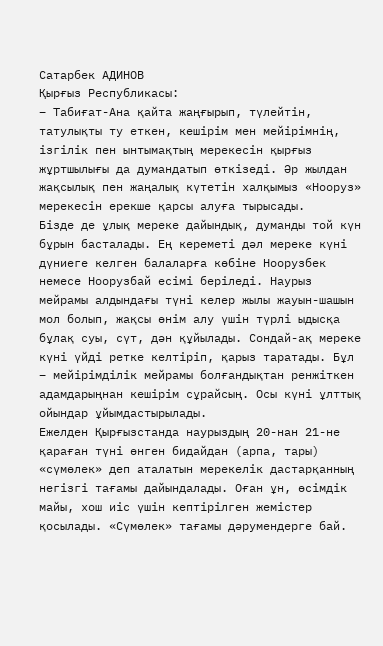Сатарбек АДИНОВ
Қырғыз Республикасы:
– Табиғат-Ана қайта жаңғырып, түлейтін, татулықты ту еткен, кешірім мен мейірімнің, ізгілік пен ынтымақтың мерекесін қырғыз жұртшылығы да думандатып өткізеді. Әр жылдан жақсылық пен жаңалық күтетін халқымыз «Нооруз» мерекесін ерекше қарсы алуға тырысады.
Бізде де ұлық мереке дайындық, думанды той күн бұрын басталады. Ең кереметі дәл мереке күні дүниеге келген балаларға көбіне Ноорузбек немесе Ноорузбай есімі беріледі. Наурыз мейрамы алдындағы түні келер жылы жауын-шашын мол болып, жақсы өнім алу үшін түрлі ыдысқа бұлақ суы, сүт, дән құйылады. Сондай-ақ мереке күні үйді ретке келтіріп, қарыз таратады. Бұл – мейірімділік мейрамы болғандықтан ренжіткен адамдарыңнан кешірім сұрайсың. Осы күні ұлттық ойындар ұйымдастырылады.
Ежелден Қырғызстанда наурыздың 20-нан 21-не қараған түні өнген бидайдан (арпа, тары) «сүмөлек» деп аталатын мерекелік дастарқанның негізгі тағамы дайындалады. Оған ұн, өсімдік майы, хош иіс үшін кептірілген жемістер қосылады. «Сүмөлек» тағамы дәрумендерге бай.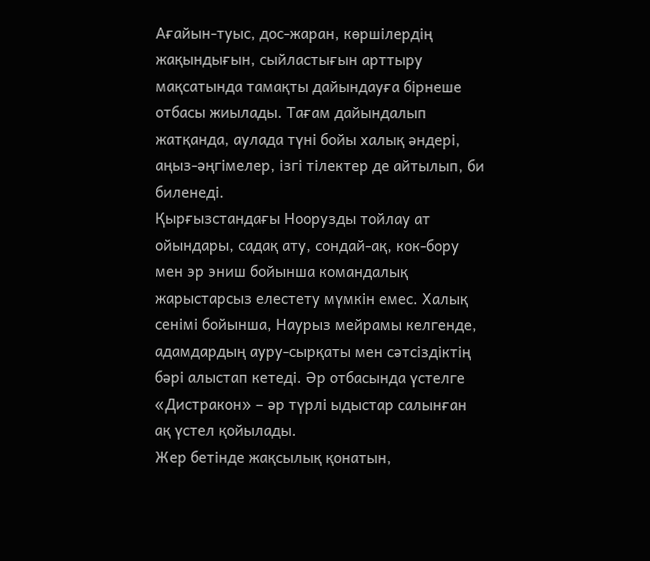Ағайын-туыс, дос-жаран, көршілердің жақындығын, сыйластығын арттыру мақсатында тамақты дайындауға бірнеше отбасы жиылады. Тағам дайындалып жатқанда, аулада түні бойы халық әндері, аңыз-әңгімелер, ізгі тілектер де айтылып, би биленеді.
Қырғызстандағы Ноорузды тойлау ат ойындары, садақ ату, сондай-ақ, кок-бору мен эр эниш бойынша командалық жарыстарсыз елестету мүмкін емес. Халық сенімі бойынша, Наурыз мейрамы келгенде, адамдардың ауру-сырқаты мен сәтсіздіктің бәрі алыстап кетеді. Әр отбасында үстелге «Дистракон» – әр түрлі ыдыстар салынған ақ үстел қойылады.
Жер бетінде жақсылық қонатын,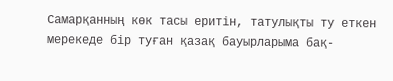Самарқанның көк тасы еритін, татулықты ту еткен мерекеде бір туған қазақ бауырларыма бақ-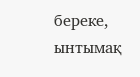береке, ынтымақ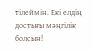тілеймін. Екі елдің достығы мәңгілік болсын!